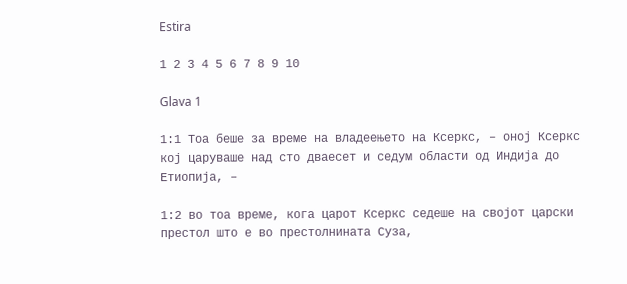Estira

1 2 3 4 5 6 7 8 9 10

Glava 1

1:1 Тоа беше за време на владеењето на Ксеркс, – оној Ксеркс кој царуваше над сто дваесет и седум области од Индија до Етиопија, –

1:2 во тоа време, кога царот Ксеркс седеше на својот царски престол што е во престолнината Суза,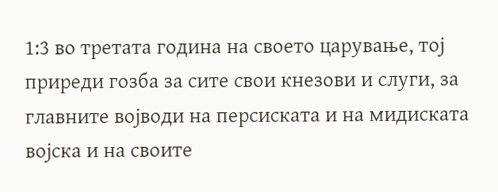1:3 во третата година на своето царување, тој приреди гозба за сите свои кнезови и слуги, за главните војводи на персиската и на мидиската војска и на своите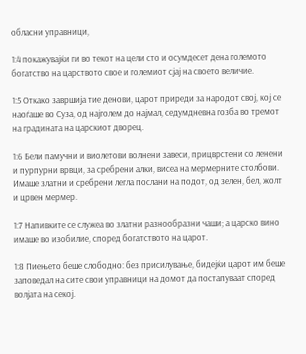обласни управници,

1:4 покажувајќи ги во текот на цели сто и осумдесет дена големото богатство на царството свое и големиот сјај на своето величие.

1:5 Откако завршија тие денови, царот приреди за народот свој, кој се наоѓаше во Суза, од најголем до најмал, седумдневна гозба во тремот на градината на царскиот дворец.

1:6 Бели памучни и виолетови волнени завеси, прицврстени со ленени и пурпурни врвци, за сребрени алки, висеа на мермерните столбови. Имаше златни и сребрени легла послани на подот, од зелен, бел, жолт и црвен мермер.

1:7 Напивките се служеа во златни разнообразни чаши; а царско вино имаше во изобилие, според богатството на царот.

1:8 Пиењето беше слободно: без присилување, бидејќи царот им беше заповедал на сите свои управници на домот да постапуваат според волјата на секој.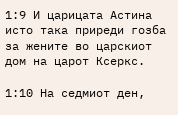1:9 И царицата Астина исто така приреди гозба за жените во царскиот дом на царот Ксеркс.

1:10 На седмиот ден,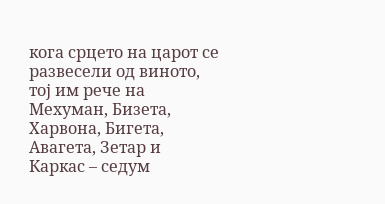кога срцето на царот се развесели од виното, тој им рече на Мехуман, Бизета, Харвона, Бигета, Авагета, Зетар и Каркас – седум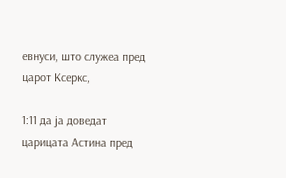евнуси, што служеа пред царот Ксеркс,

1:11 да ја доведат царицата Астина пред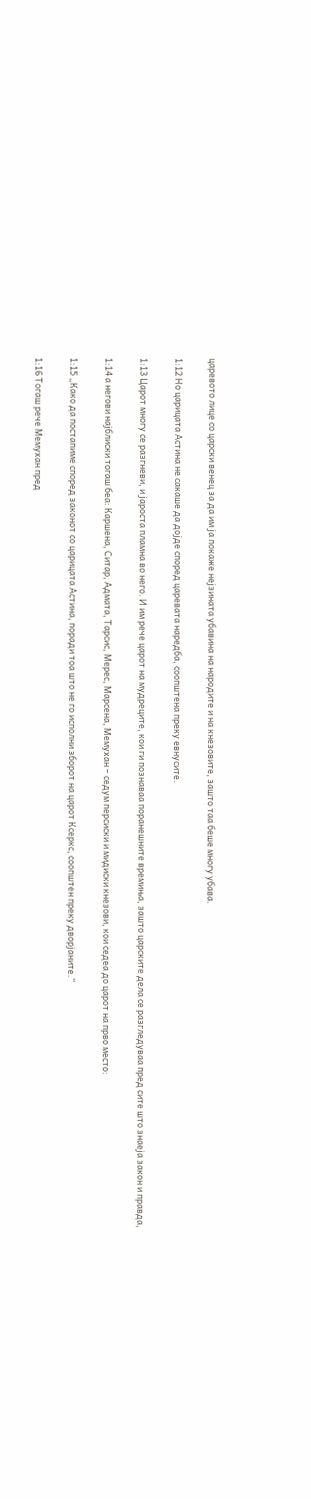царевото лице со царски венец за да им ја покаже нејзината убавина на народите и на кнезовите, зашто таа беше многу убава.

1:12 Но царицата Астина не сакаше да дојде според царевата наредба, соопштена преку евнусите.

1:13 Царот многу се разгневи, и јароста пламна во него. И им рече царот на мудреците, кои ги познаваа поранешните времиња, зашто царските дела се разгледуваа пред сите што знаеја закон и правда,

1:14 а негови најблиски тогаш беа: Каршена, Ситар, Адмата, Тарсис, Мерес, Марсена, Мемухан – седум персиски и мидиски кнезови, кои седеа до царот на прво место:

1:15 „Како да постапиме според законот со царицата Астина, поради тоа што не го исполни зборот на царот Ксеркс, соопштен преку дворјаните.“

1:16 Тогаш рече Мемухан пред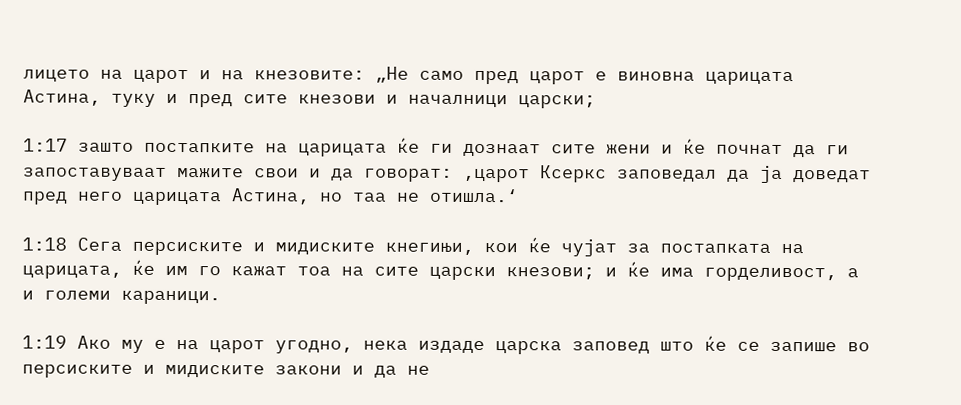лицето на царот и на кнезовите: „Не само пред царот е виновна царицата Астина, туку и пред сите кнезови и началници царски;

1:17 зашто постапките на царицата ќе ги дознаат сите жени и ќе почнат да ги запоставуваат мажите свои и да говорат: ‚царот Ксеркс заповедал да ја доведат пред него царицата Астина, но таа не отишла.‘

1:18 Сега персиските и мидиските кнегињи, кои ќе чујат за постапката на царицата, ќе им го кажат тоа на сите царски кнезови; и ќе има горделивост, а и големи караници.

1:19 Ако му е на царот угодно, нека издаде царска заповед што ќе се запише во персиските и мидиските закони и да не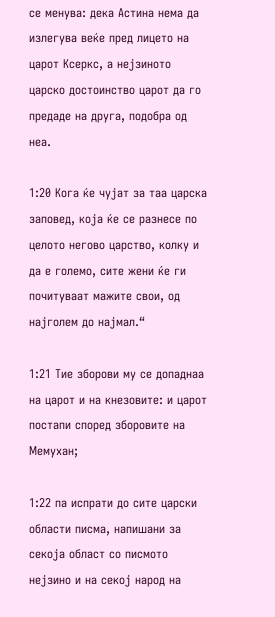се менува: дека Астина нема да излегува веќе пред лицето на царот Ксеркс, а нејзиното царско достоинство царот да го предаде на друга, подобра од неа.

1:20 Кога ќе чујат за таа царска заповед, која ќе се разнесе по целото негово царство, колку и да е големо, сите жени ќе ги почитуваат мажите свои, од најголем до најмал.“

1:21 Тие зборови му се допаднаа на царот и на кнезовите: и царот постапи според зборовите на Мемухан;

1:22 па испрати до сите царски области писма, напишани за секоја област со писмото нејзино и на секој народ на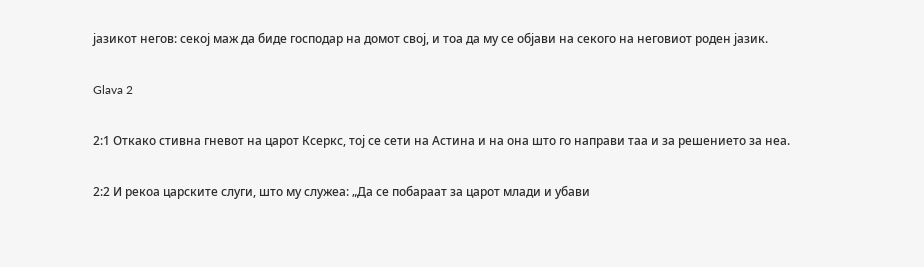јазикот негов: секој маж да биде господар на домот свој, и тоа да му се објави на секого на неговиот роден јазик.

Glava 2

2:1 Откако стивна гневот на царот Ксеркс, тој се сети на Астина и на она што го направи таа и за решението за неа.

2:2 И рекоа царските слуги, што му служеа: „Да се побараат за царот млади и убави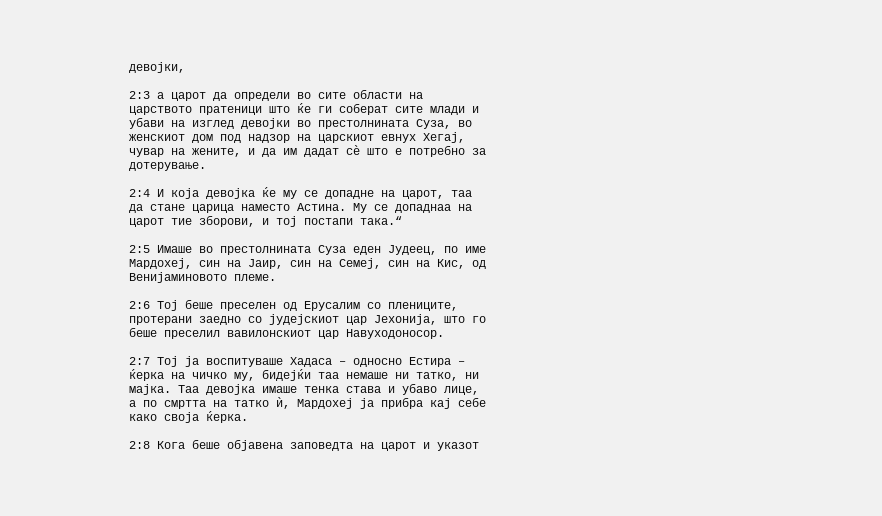девојки,

2:3 а царот да определи во сите области на царството пратеници што ќе ги соберат сите млади и убави на изглед девојки во престолнината Суза, во женскиот дом под надзор на царскиот евнух Хегај, чувар на жените, и да им дадат сѐ што е потребно за дотерување.

2:4 И која девојка ќе му се допадне на царот, таа да стане царица наместо Астина. Му се допаднаа на царот тие зборови, и тој постапи така.“

2:5 Имаше во престолнината Суза еден Јудеец, по име Мардохеј, син на Јаир, син на Семеј, син на Кис, од Венијаминовото племе.

2:6 Тој беше преселен од Ерусалим со плениците, протерани заедно со јудејскиот цар Јехонија, што го беше преселил вавилонскиот цар Навуходоносор.

2:7 Тој ја воспитуваше Хадаса – односно Естира – ќерка на чичко му, бидејќи таа немаше ни татко, ни мајка. Таа девојка имаше тенка става и убаво лице, а по смртта на татко ѝ, Мардохеј ја прибра кај себе како своја ќерка.

2:8 Кога беше објавена заповедта на царот и указот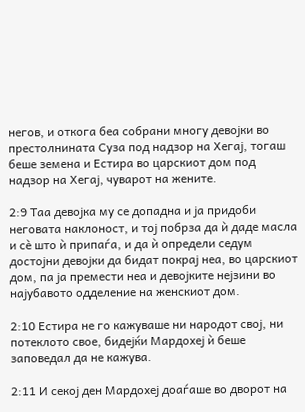негов, и откога беа собрани многу девојки во престолнината Суза под надзор на Хегај, тогаш беше земена и Естира во царскиот дом под надзор на Хегај, чуварот на жените.

2:9 Таа девојка му се допадна и ја придоби неговата наклоност, и тој побрза да ѝ даде масла и сѐ што ѝ припаѓа, и да ѝ определи седум достојни девојки да бидат покрај неа, во царскиот дом, па ја премести неа и девојките нејзини во најубавото одделение на женскиот дом.

2:10 Естира не го кажуваше ни народот свој, ни потеклото свое, бидејќи Мардохеј ѝ беше заповедал да не кажува.

2:11 И секој ден Мардохеј доаѓаше во дворот на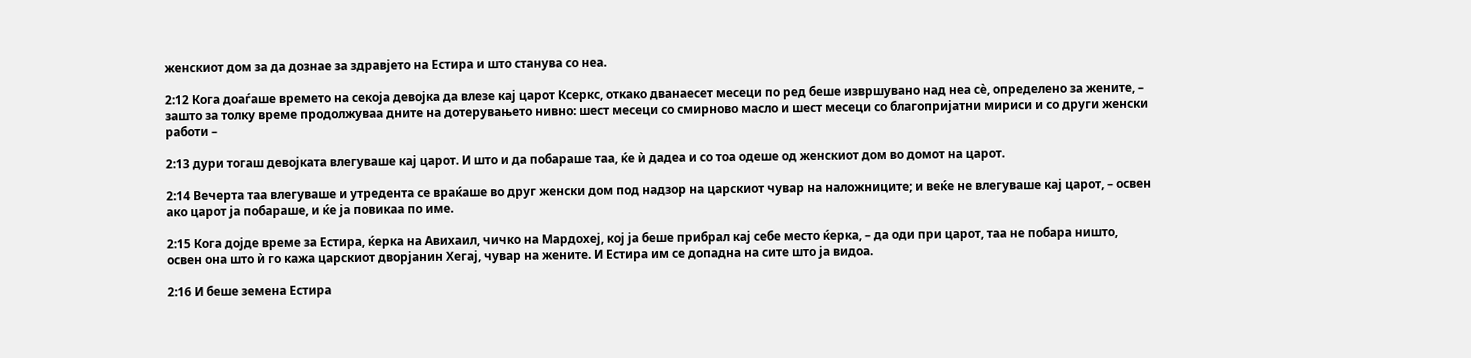женскиот дом за да дознае за здравјето на Естира и што станува со неа.

2:12 Кога доаѓаше времето на секоја девојка да влезе кај царот Ксеркс, откако дванаесет месеци по ред беше извршувано над неа сѐ, определено за жените, – зашто за толку време продолжуваа дните на дотерувањето нивно: шест месеци со смирново масло и шест месеци со благопријатни мириси и со други женски работи –

2:13 дури тогаш девојката влегуваше кај царот. И што и да побараше таа, ќе ѝ дадеа и со тоа одеше од женскиот дом во домот на царот.

2:14 Вечерта таа влегуваше и утредента се враќаше во друг женски дом под надзор на царскиот чувар на наложниците; и веќе не влегуваше кај царот, – освен ако царот ја побараше, и ќе ја повикаа по име.

2:15 Кога дојде време за Естира, ќерка на Авихаил, чичко на Мардохеј, кој ја беше прибрал кај себе место ќерка, – да оди при царот, таа не побара ништо, освен она што ѝ го кажа царскиот дворјанин Хегај, чувар на жените. И Естира им се допадна на сите што ја видоа.

2:16 И беше земена Естира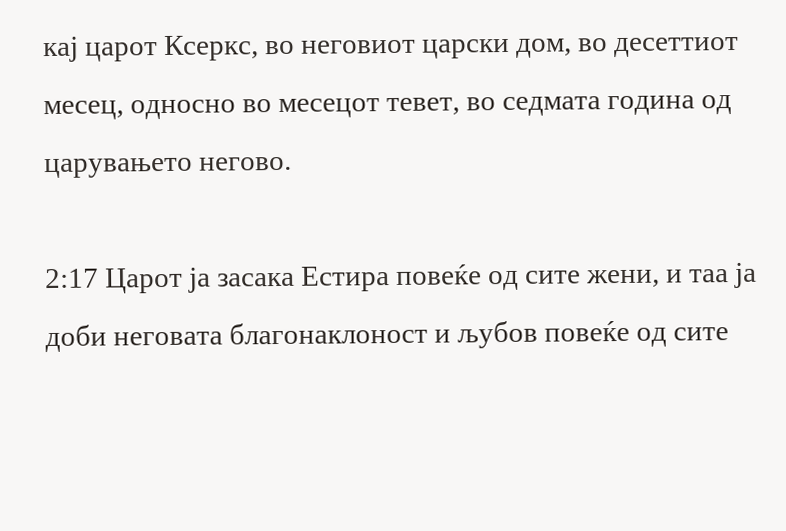кај царот Ксеркс, во неговиот царски дом, во десеттиот месец, односно во месецот тевет, во седмата година од царувањето негово.

2:17 Царот ја засака Естира повеќе од сите жени, и таа ја доби неговата благонаклоност и љубов повеќе од сите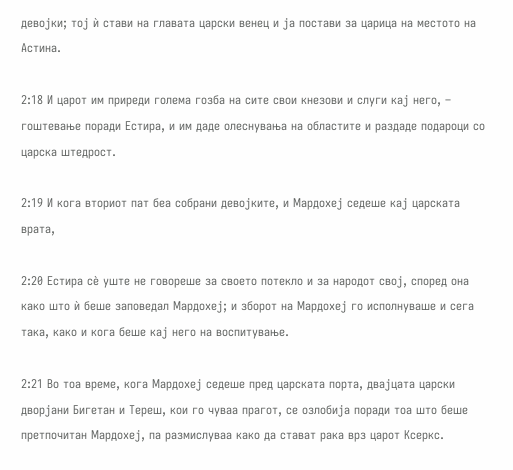девојки; тој ѝ стави на главата царски венец и ја постави за царица на местото на Астина.

2:18 И царот им приреди голема гозба на сите свои кнезови и слуги кај него, – гоштевање поради Естира, и им даде олеснувања на областите и раздаде подароци со царска штедрост.

2:19 И кога вториот пат беа собрани девојките, и Мардохеј седеше кај царската врата,

2:20 Естира сѐ уште не говореше за своето потекло и за народот свој, според она како што ѝ беше заповедал Мардохеј; и зборот на Мардохеј го исполнуваше и сега така, како и кога беше кај него на воспитување.

2:21 Во тоа време, кога Мардохеј седеше пред царската порта, двајцата царски дворјани Бигетан и Тереш, кои го чуваа прагот, се озлобија поради тоа што беше претпочитан Мардохеј, па размислуваа како да стават рака врз царот Ксеркс.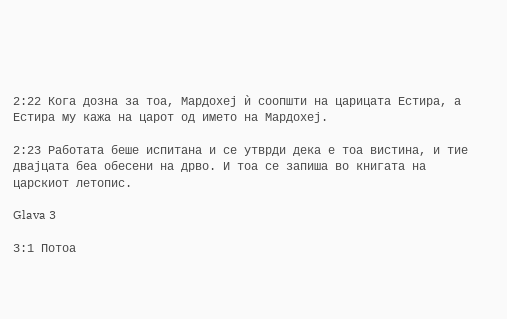2:22 Кога дозна за тоа, Мардохеј ѝ соопшти на царицата Естира, а Естира му кажа на царот од името на Мардохеј.

2:23 Работата беше испитана и се утврди дека е тоа вистина, и тие двајцата беа обесени на дрво. И тоа се запиша во книгата на царскиот летопис.

Glava 3

3:1 Потоа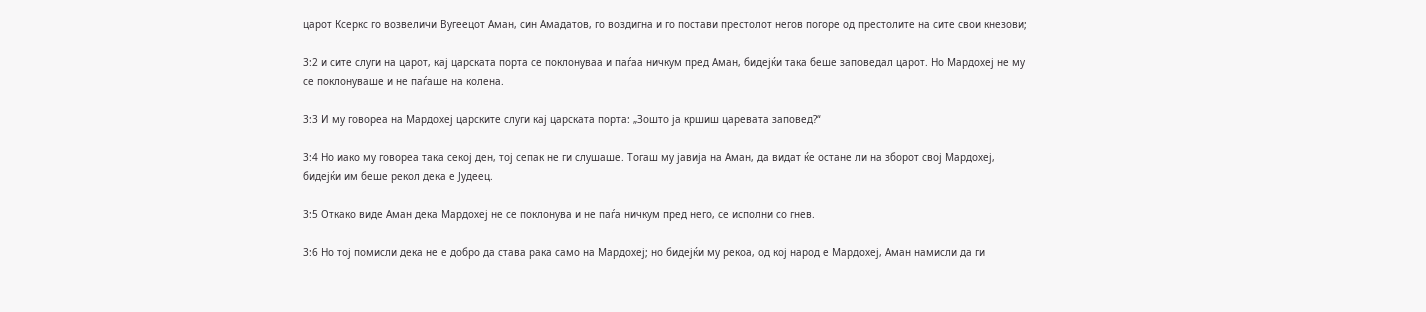царот Ксеркс го возвеличи Вугеецот Аман, син Амадатов, го воздигна и го постави престолот негов погоре од престолите на сите свои кнезови;

3:2 и сите слуги на царот, кај царската порта се поклонуваа и паѓаа ничкум пред Аман, бидејќи така беше заповедал царот. Но Мардохеј не му се поклонуваше и не паѓаше на колена.

3:3 И му говореа на Мардохеј царските слуги кај царската порта: „Зошто ја кршиш царевата заповед?“

3:4 Но иако му говореа така секој ден, тој сепак не ги слушаше. Тогаш му јавија на Аман, да видат ќе остане ли на зборот свој Мардохеј, бидејќи им беше рекол дека е Јудеец.

3:5 Откако виде Аман дека Мардохеј не се поклонува и не паѓа ничкум пред него, се исполни со гнев.

3:6 Но тој помисли дека не е добро да става рака само на Мардохеј; но бидејќи му рекоа, од кој народ е Мардохеј, Аман намисли да ги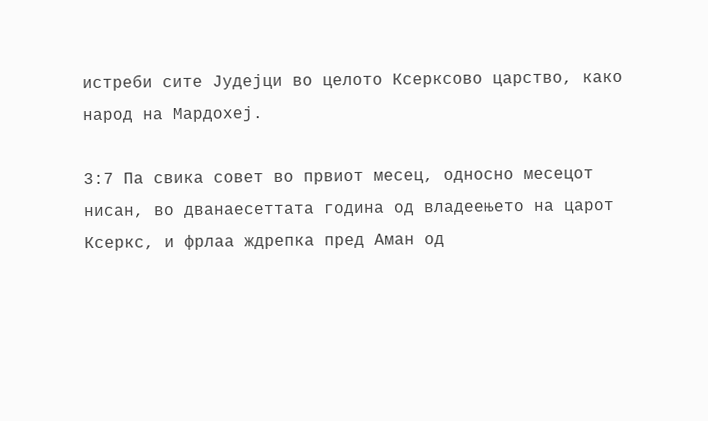истреби сите Јудејци во целото Ксерксово царство, како народ на Мардохеј.

3:7 Па свика совет во првиот месец, односно месецот нисан, во дванаесеттата година од владеењето на царот Ксеркс, и фрлаа ждрепка пред Аман од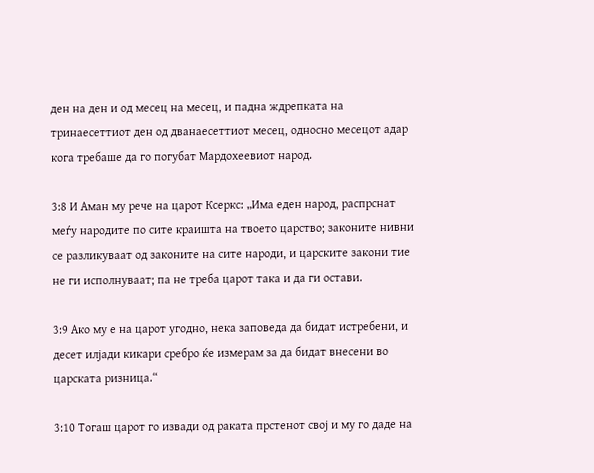ден на ден и од месец на месец, и падна ждрепката на тринаесеттиот ден од дванаесеттиот месец, односно месецот адар кога требаше да го погубат Мардохеевиот народ.

3:8 И Аман му рече на царот Ксеркс: „Има еден народ, распрснат меѓу народите по сите краишта на твоето царство; законите нивни се разликуваат од законите на сите народи, и царските закони тие не ги исполнуваат; па не треба царот така и да ги остави.

3:9 Ако му е на царот угодно, нека заповеда да бидат истребени, и десет илјади кикари сребро ќе измерам за да бидат внесени во царската ризница.“

3:10 Тогаш царот го извади од раката прстенот свој и му го даде на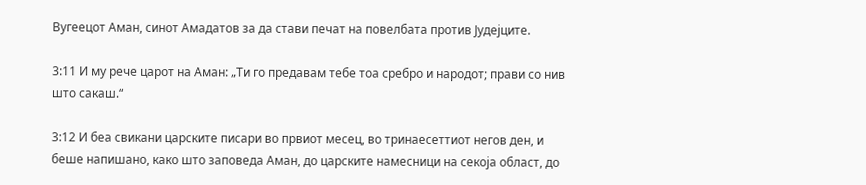Вугеецот Аман, синот Амадатов за да стави печат на повелбата против Јудејците.

3:11 И му рече царот на Аман: „Ти го предавам тебе тоа сребро и народот; прави со нив што сакаш.“

3:12 И беа свикани царските писари во првиот месец, во тринаесеттиот негов ден, и беше напишано, како што заповеда Аман, до царските намесници на секоја област, до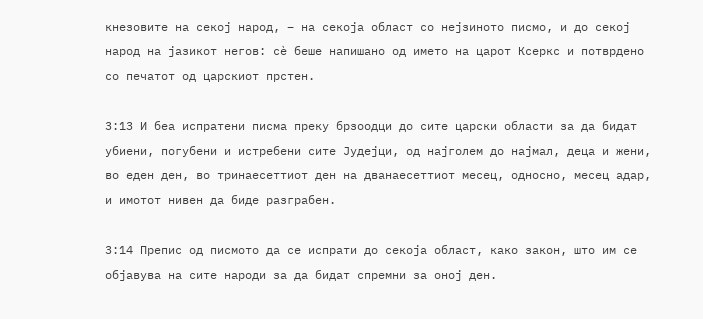кнезовите на секој народ, – на секоја област со нејзиното писмо, и до секој народ на јазикот негов: сѐ беше напишано од името на царот Ксеркс и потврдено со печатот од царскиот прстен.

3:13 И беа испратени писма преку брзоодци до сите царски области за да бидат убиени, погубени и истребени сите Јудејци, од најголем до најмал, деца и жени, во еден ден, во тринаесеттиот ден на дванаесеттиот месец, односно, месец адар, и имотот нивен да биде разграбен.

3:14 Препис од писмото да се испрати до секоја област, како закон, што им се објавува на сите народи за да бидат спремни за оној ден.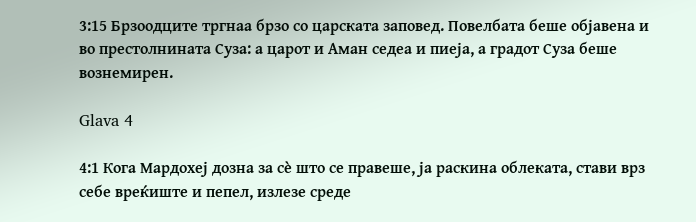3:15 Брзоодците тргнаа брзо со царската заповед. Повелбата беше објавена и во престолнината Суза: а царот и Аман седеа и пиеја, а градот Суза беше вознемирен.

Glava 4

4:1 Кога Мардохеј дозна за сѐ што се правеше, ја раскина облеката, стави врз себе вреќиште и пепел, излезе среде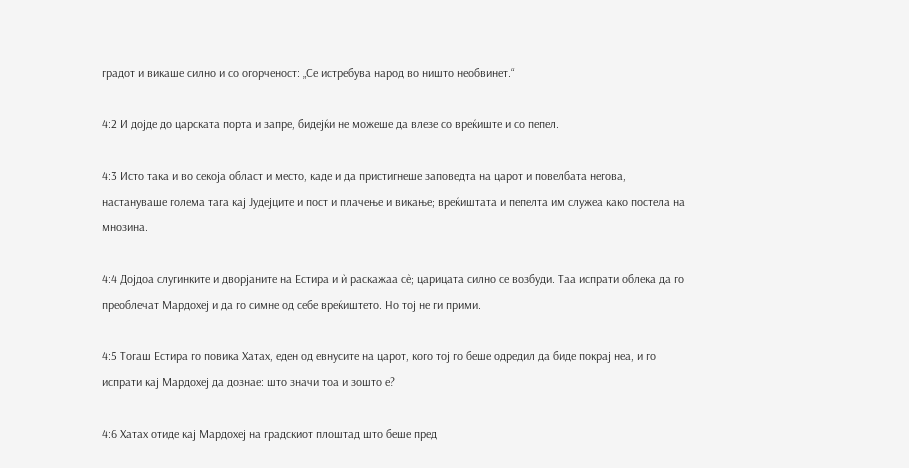градот и викаше силно и со огорченост: „Се истребува народ во ништо необвинет.“

4:2 И дојде до царската порта и запре, бидејќи не можеше да влезе со вреќиште и со пепел.

4:3 Исто така и во секоја област и место, каде и да пристигнеше заповедта на царот и повелбата негова, настануваше голема тага кај Јудејците и пост и плачење и викање; вреќиштата и пепелта им служеа како постела на мнозина.

4:4 Дојдоа слугинките и дворјаните на Естира и ѝ раскажаа сѐ; царицата силно се возбуди. Таа испрати облека да го преоблечат Мардохеј и да го симне од себе вреќиштето. Но тој не ги прими.

4:5 Тогаш Естира го повика Хатах, еден од евнусите на царот, кого тој го беше одредил да биде покрај неа, и го испрати кај Мардохеј да дознае: што значи тоа и зошто е?

4:6 Хатах отиде кај Мардохеј на градскиот плоштад што беше пред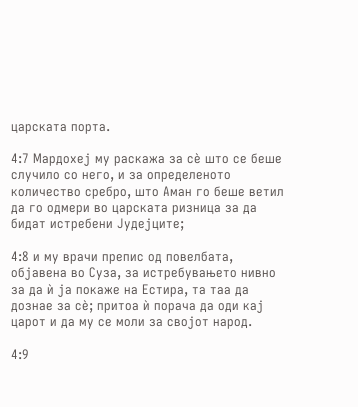царската порта.

4:7 Мардохеј му раскажа за сѐ што се беше случило со него, и за определеното количество сребро, што Аман го беше ветил да го одмери во царската ризница за да бидат истребени Јудејците;

4:8 и му врачи препис од повелбата, објавена во Суза, за истребувањето нивно за да ѝ ја покаже на Естира, та таа да дознае за сѐ; притоа ѝ порача да оди кај царот и да му се моли за својот народ.

4:9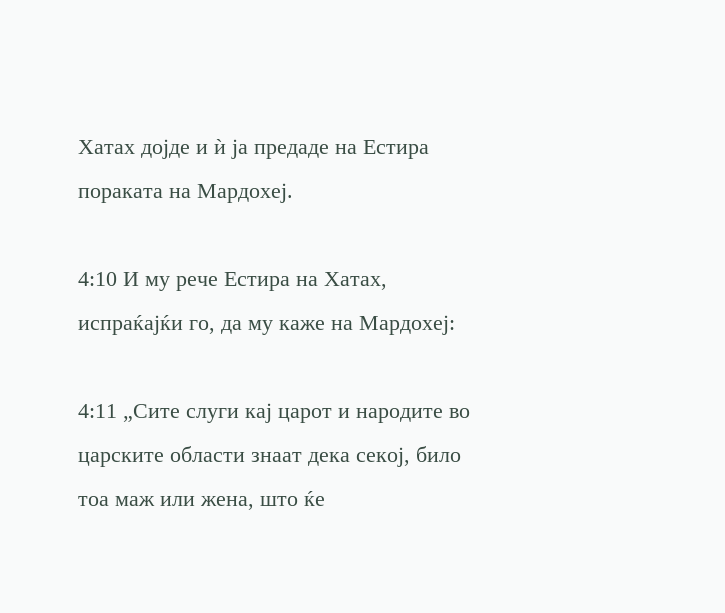Хатах дојде и ѝ ја предаде на Естира пораката на Мардохеј.

4:10 И му рече Естира на Хатах, испраќајќи го, да му каже на Мардохеј:

4:11 „Сите слуги кај царот и народите во царските области знаат дека секој, било тоа маж или жена, што ќе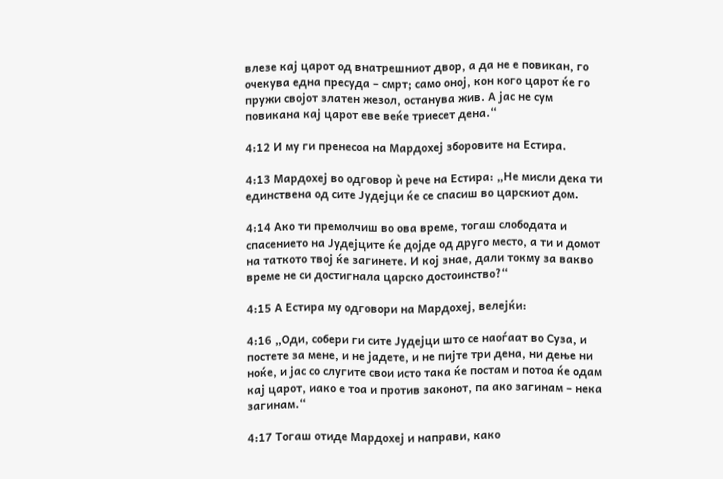влезе кај царот од внатрешниот двор, а да не е повикан, го очекува една пресуда – смрт; само оној, кон кого царот ќе го пружи својот златен жезол, останува жив. А јас не сум повикана кај царот еве веќе триесет дена.“

4:12 И му ги пренесоа на Мардохеј зборовите на Естира.

4:13 Мардохеј во одговор ѝ рече на Естира: „Не мисли дека ти единствена од сите Јудејци ќе се спасиш во царскиот дом.

4:14 Ако ти премолчиш во ова време, тогаш слободата и спасението на Јудејците ќе дојде од друго место, а ти и домот на таткото твој ќе загинете. И кој знае, дали токму за вакво време не си достигнала царско достоинство?“

4:15 А Естира му одговори на Мардохеј, велејќи:

4:16 „Оди, собери ги сите Јудејци што се наоѓаат во Суза, и постете за мене, и не јадете, и не пијте три дена, ни дење ни ноќе, и јас со слугите свои исто така ќе постам и потоа ќе одам кај царот, иако е тоа и против законот, па ако загинам – нека загинам.“

4:17 Тогаш отиде Мардохеј и направи, како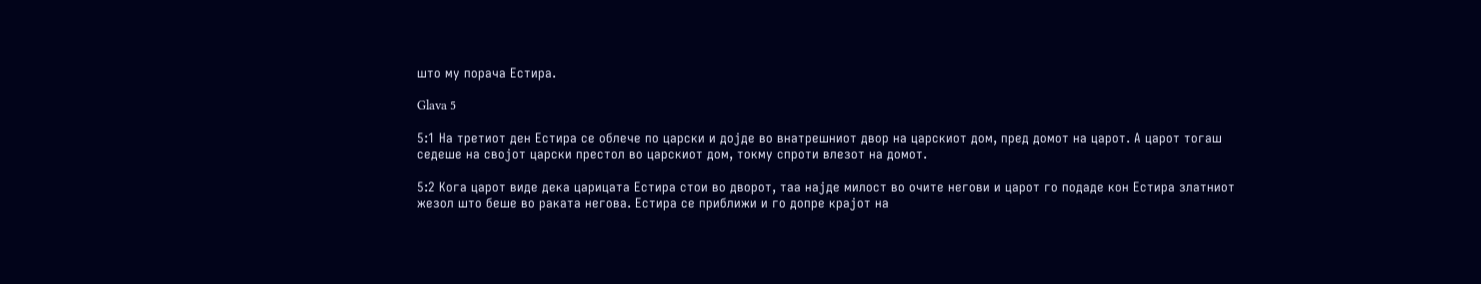што му порача Естира.

Glava 5

5:1 На третиот ден Естира се облече по царски и дојде во внатрешниот двор на царскиот дом, пред домот на царот. А царот тогаш седеше на својот царски престол во царскиот дом, токму спроти влезот на домот.

5:2 Кога царот виде дека царицата Естира стои во дворот, таа најде милост во очите негови и царот го подаде кон Естира златниот жезол што беше во раката негова. Естира се приближи и го допре крајот на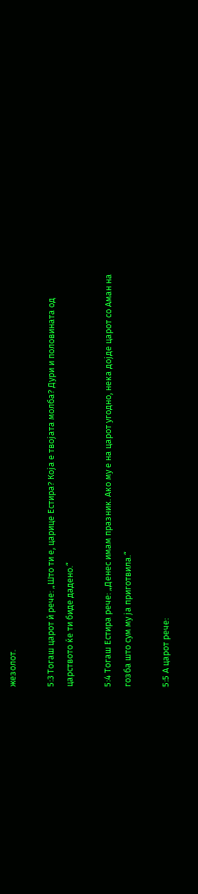жезолот.

5:3 Тогаш царот ѝ рече: „Што ти е, царице Естира? Која е твојата молба? Дури и половината од царството ќе ти биде дадено.“

5:4 Тогаш Естира рече: „Денес имам празник. Ако му е на царот угодно, нека дојде царот со Аман на гозба што сум му ја приготвила.“

5:5 А царот рече: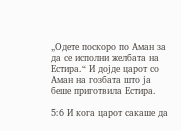„Одете поскоро по Аман за да се исполни желбата на Естира.“ И дојде царот со Аман на гозбата што ја беше приготвила Естира.

5:6 И кога царот сакаше да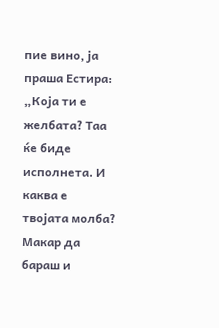пие вино, ја праша Естира: „Која ти е желбата? Таа ќе биде исполнета. И каква е твојата молба? Макар да бараш и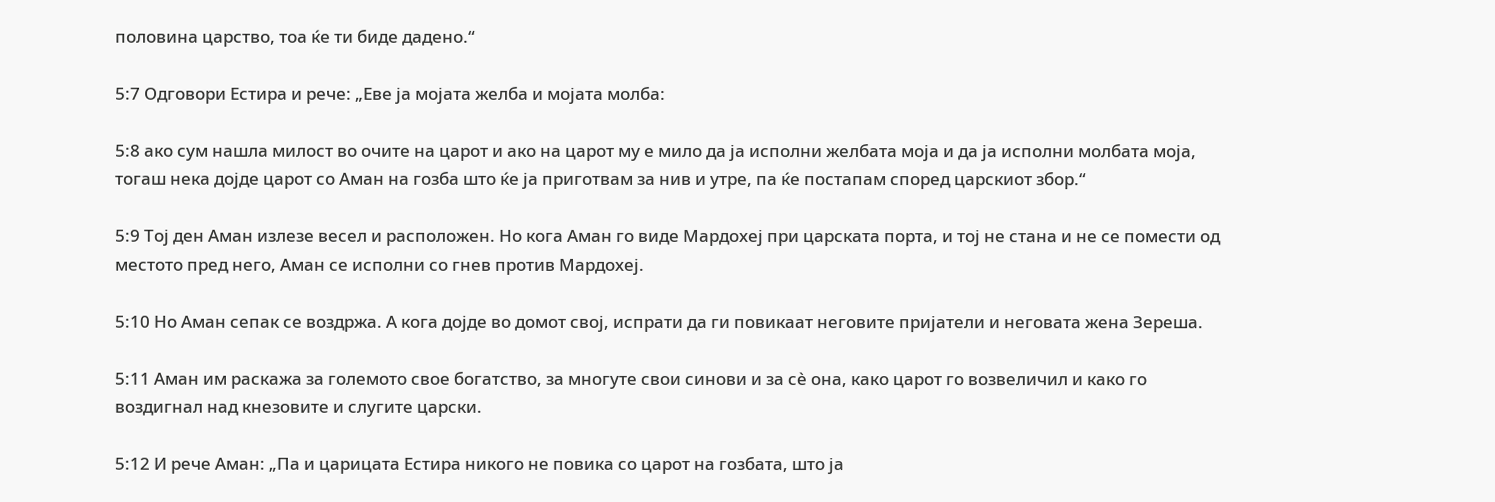половина царство, тоа ќе ти биде дадено.“

5:7 Одговори Естира и рече: „Еве ја мојата желба и мојата молба:

5:8 ако сум нашла милост во очите на царот и ако на царот му е мило да ја исполни желбата моја и да ја исполни молбата моја, тогаш нека дојде царот со Аман на гозба што ќе ја приготвам за нив и утре, па ќе постапам според царскиот збор.“

5:9 Тој ден Аман излезе весел и расположен. Но кога Аман го виде Мардохеј при царската порта, и тој не стана и не се помести од местото пред него, Аман се исполни со гнев против Мардохеј.

5:10 Но Аман сепак се воздржа. А кога дојде во домот свој, испрати да ги повикаат неговите пријатели и неговата жена Зереша.

5:11 Аман им раскажа за големото свое богатство, за многуте свои синови и за сѐ она, како царот го возвеличил и како го воздигнал над кнезовите и слугите царски.

5:12 И рече Аман: „Па и царицата Естира никого не повика со царот на гозбата, што ја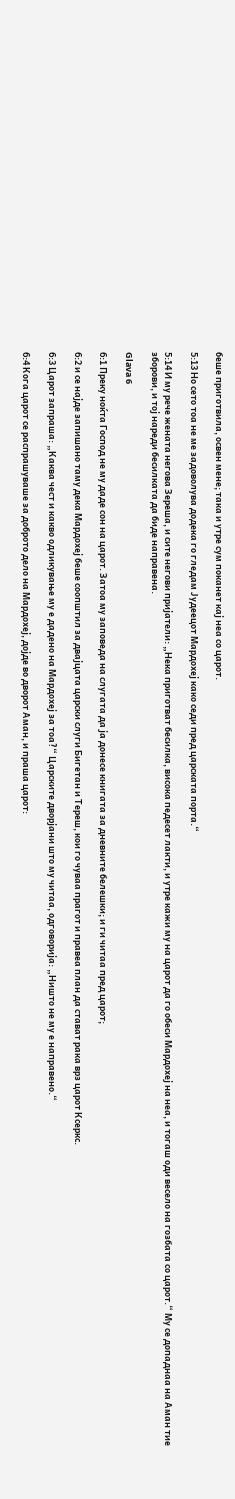беше приготвила, освен мене; така и утре сум поканет кај неа со царот.

5:13 Но сето тоа не ме задоволува додека го гледам Јудеецот Мардохеј како седи пред царската порта.“

5:14 И му рече жената негова Зереша, и сите негови пријатели: „Нека приготват бесилка, висока педесет лакти, и утре кажи му на царот да го обеси Мардохеј на неа, и тогаш оди весело на гозбата со царот.“ Му се допаднаа на Аман тие зборови, и тој нареди бесилката да биде направена.

Glava 6

6:1 Преку ноќта Господ не му даде сон на царот. Затоа му заповеда на слугата да ја донесе книгата за дневните белешки; и ги читаа пред царот;

6:2 и се најде запишано таму дека Мардохеј беше соопштил за двајцата царски слуги Бигетан и Тереш, кои го чуваа прагот и правеа план да стават рака врз царот Ксеркс.

6:3 Царот запраша: „Каква чест и какво одликување му е дадено на Мардохеј за тоа?“ Царските дворјани што му читаа, одговорија: „Ништо не му е направено.“

6:4 Кога царот се распрашуваше за доброто дело на Мардохеј, дојде во дворот Аман, и праша царот: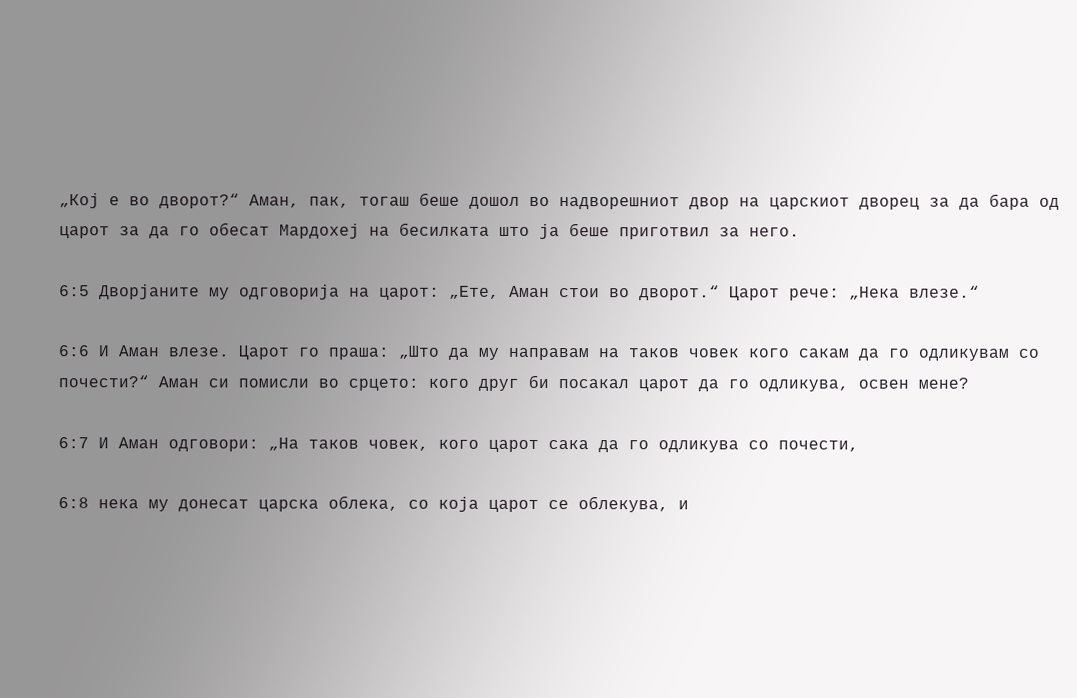„Кој е во дворот?“ Аман, пак, тогаш беше дошол во надворешниот двор на царскиот дворец за да бара од царот за да го обесат Мардохеј на бесилката што ја беше приготвил за него.

6:5 Дворјаните му одговорија на царот: „Ете, Аман стои во дворот.“ Царот рече: „Нека влезе.“

6:6 И Аман влезе. Царот го праша: „Што да му направам на таков човек кого сакам да го одликувам со почести?“ Аман си помисли во срцето: кого друг би посакал царот да го одликува, освен мене?

6:7 И Аман одговори: „На таков човек, кого царот сака да го одликува со почести,

6:8 нека му донесат царска облека, со која царот се облекува, и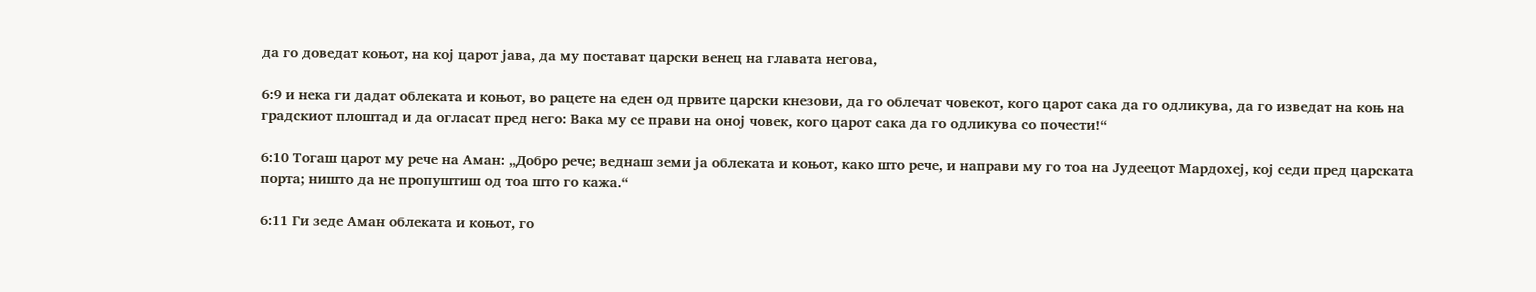да го доведат коњот, на кој царот јава, да му постават царски венец на главата негова,

6:9 и нека ги дадат облеката и коњот, во рацете на еден од првите царски кнезови, да го облечат човекот, кого царот сака да го одликува, да го изведат на коњ на градскиот плоштад и да огласат пред него: Вака му се прави на оној човек, кого царот сака да го одликува со почести!“

6:10 Тогаш царот му рече на Аман: „Добро рече; веднаш земи ја облеката и коњот, како што рече, и направи му го тоа на Јудеецот Мардохеј, кој седи пред царската порта; ништо да не пропуштиш од тоа што го кажа.“

6:11 Ги зеде Аман облеката и коњот, го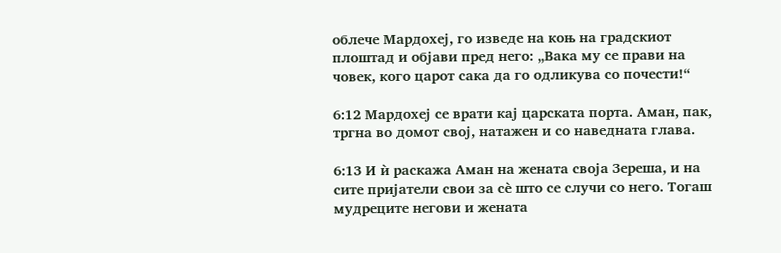облече Мардохеј, го изведе на коњ на градскиот плоштад и објави пред него: „Вака му се прави на човек, кого царот сака да го одликува со почести!“

6:12 Мардохеј се врати кај царската порта. Аман, пак, тргна во домот свој, натажен и со наведната глава.

6:13 И ѝ раскажа Аман на жената своја Зереша, и на сите пријатели свои за сѐ што се случи со него. Тогаш мудреците негови и жената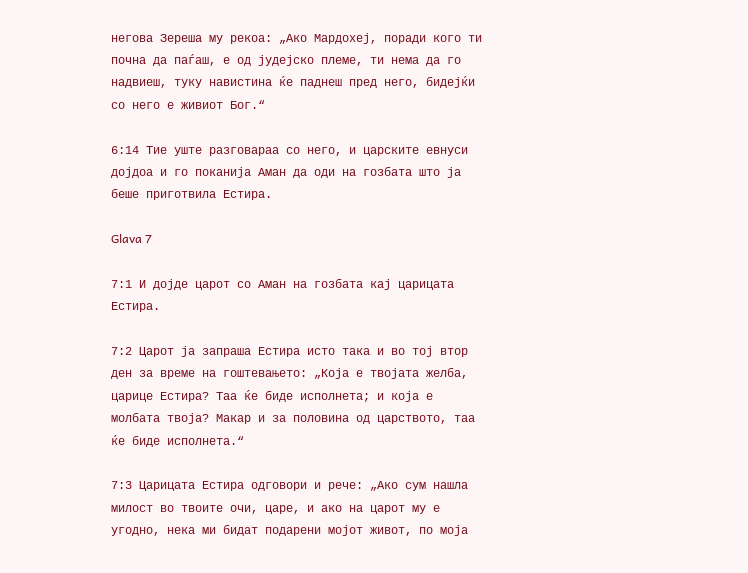негова Зереша му рекоа: „Ако Мардохеј, поради кого ти почна да паѓаш, е од јудејско племе, ти нема да го надвиеш, туку навистина ќе паднеш пред него, бидејќи со него е живиот Бог.“

6:14 Тие уште разговараа со него, и царските евнуси дојдоа и го поканија Аман да оди на гозбата што ја беше приготвила Естира.

Glava 7

7:1 И дојде царот со Аман на гозбата кај царицата Естира.

7:2 Царот ја запраша Естира исто така и во тој втор ден за време на гоштевањето: „Која е твојата желба, царице Естира? Таа ќе биде исполнета; и која е молбата твоја? Макар и за половина од царството, таа ќе биде исполнета.“

7:3 Царицата Естира одговори и рече: „Ако сум нашла милост во твоите очи, царе, и ако на царот му е угодно, нека ми бидат подарени мојот живот, по моја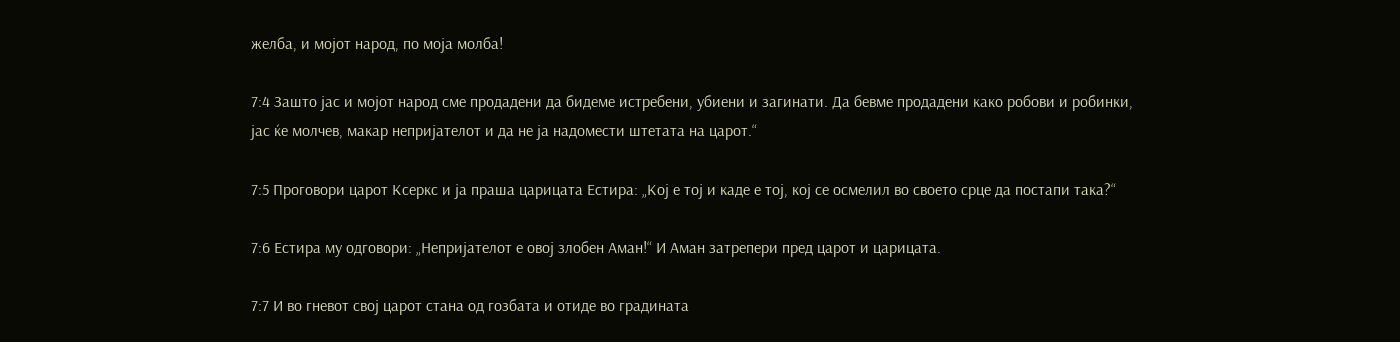желба, и мојот народ, по моја молба!

7:4 Зашто јас и мојот народ сме продадени да бидеме истребени, убиени и загинати. Да бевме продадени како робови и робинки, јас ќе молчев, макар непријателот и да не ја надомести штетата на царот.“

7:5 Проговори царот Ксеркс и ја праша царицата Естира: „Кој е тој и каде е тој, кој се осмелил во своето срце да постапи така?“

7:6 Естира му одговори: „Непријателот е овој злобен Аман!“ И Аман затрепери пред царот и царицата.

7:7 И во гневот свој царот стана од гозбата и отиде во градината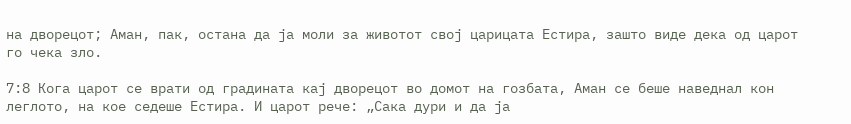на дворецот; Аман, пак, остана да ја моли за животот свој царицата Естира, зашто виде дека од царот го чека зло.

7:8 Кога царот се врати од градината кај дворецот во домот на гозбата, Аман се беше наведнал кон леглото, на кое седеше Естира. И царот рече: „Сака дури и да ја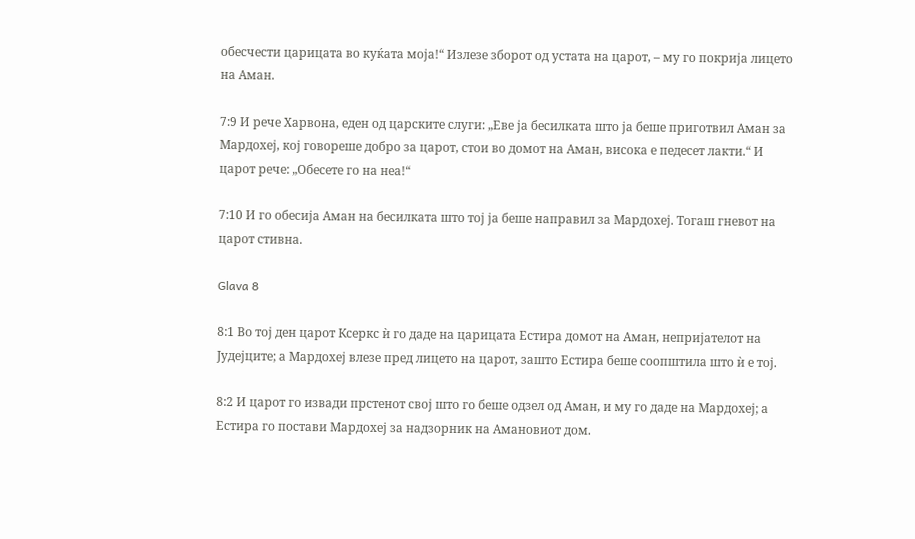обесчести царицата во куќата моја!“ Излезе зборот од устата на царот, – му го покрија лицето на Аман.

7:9 И рече Харвона, еден од царските слуги: „Еве ја бесилката што ја беше приготвил Аман за Мардохеј, кој говореше добро за царот, стои во домот на Аман, висока е педесет лакти.“ И царот рече: „Обесете го на неа!“

7:10 И го обесија Аман на бесилката што тој ја беше направил за Мардохеј. Тогаш гневот на царот стивна.

Glava 8

8:1 Во тој ден царот Ксеркс ѝ го даде на царицата Естира домот на Аман, непријателот на Јудејците; а Мардохеј влезе пред лицето на царот, зашто Естира беше соопштила што ѝ е тој.

8:2 И царот го извади прстенот свој што го беше одзел од Аман, и му го даде на Мардохеј; а Естира го постави Мардохеј за надзорник на Амановиот дом.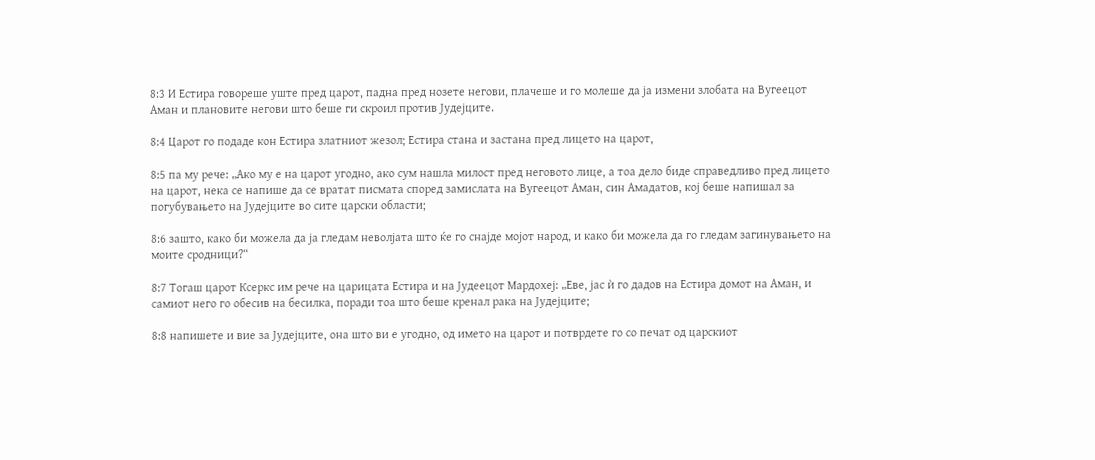8:3 И Естира говореше уште пред царот, падна пред нозете негови, плачеше и го молеше да ја измени злобата на Вугеецот Аман и плановите негови што беше ги скроил против Јудејците.

8:4 Царот го подаде кон Естира златниот жезол; Естира стана и застана пред лицето на царот,

8:5 па му рече: „Ако му е на царот угодно, ако сум нашла милост пред неговото лице, а тоа дело биде справедливо пред лицето на царот, нека се напише да се вратат писмата според замислата на Вугеецот Аман, син Амадатов, кој беше напишал за погубувањето на Јудејците во сите царски области;

8:6 зашто, како би можела да ја гледам неволјата што ќе го снајде мојот народ, и како би можела да го гледам загинувањето на моите сродници?“

8:7 Тогаш царот Ксеркс им рече на царицата Естира и на Јудеецот Мардохеј: „Еве, јас ѝ го дадов на Естира домот на Аман, и самиот него го обесив на бесилка, поради тоа што беше кренал рака на Јудејците;

8:8 напишете и вие за Јудејците, она што ви е угодно, од името на царот и потврдете го со печат од царскиот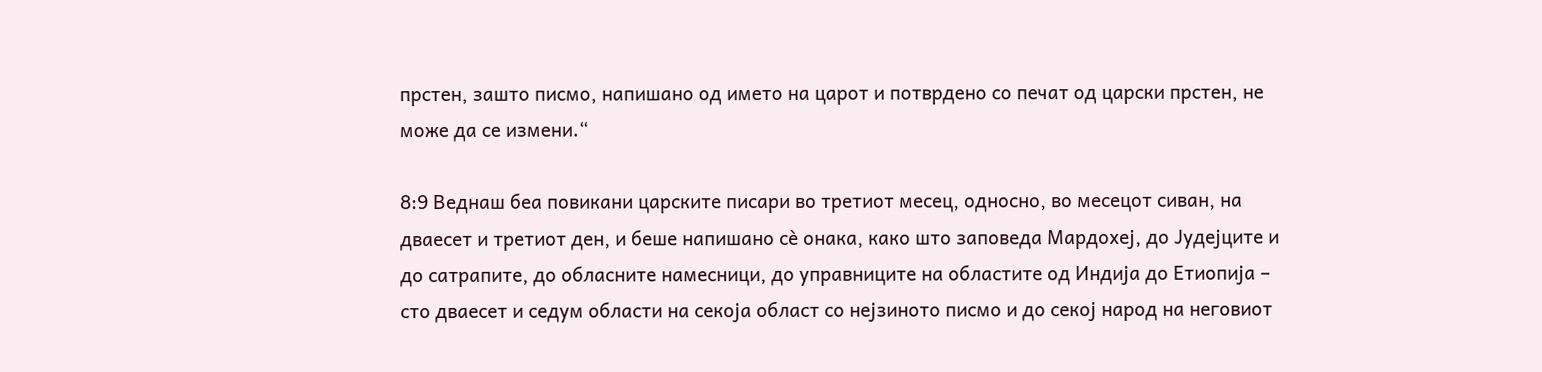прстен, зашто писмо, напишано од името на царот и потврдено со печат од царски прстен, не може да се измени.“

8:9 Веднаш беа повикани царските писари во третиот месец, односно, во месецот сиван, на дваесет и третиот ден, и беше напишано сѐ онака, како што заповеда Мардохеј, до Јудејците и до сатрапите, до обласните намесници, до управниците на областите од Индија до Етиопија – сто дваесет и седум области на секоја област со нејзиното писмо и до секој народ на неговиот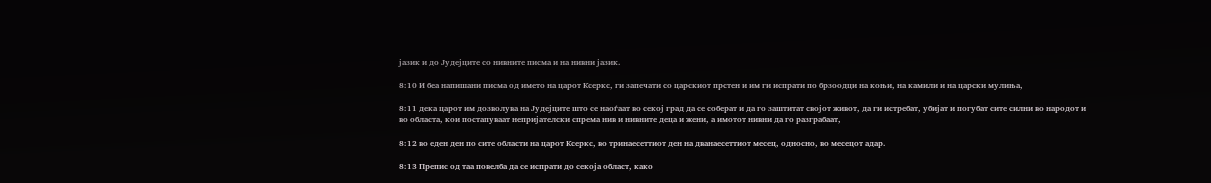јазик и до Јудејците со нивните писма и на нивни јазик.

8:10 И беа напишани писма од името на царот Ксеркс, ги запечати со царскиот прстен и им ги испрати по брзоодци на коњи, на камили и на царски мулиња,

8:11 дека царот им дозволува на Јудејците што се наоѓаат во секој град да се соберат и да го заштитат својот живот, да ги истребат, убијат и погубат сите силни во народот и во областа, кои постапуваат непријателски спрема нив и нивните деца и жени, а имотот нивни да го разграбаат,

8:12 во еден ден по сите области на царот Ксеркс, во тринаесеттиот ден на дванаесеттиот месец, односно, во месецот адар.

8:13 Препис од таа повелба да се испрати до секоја област, како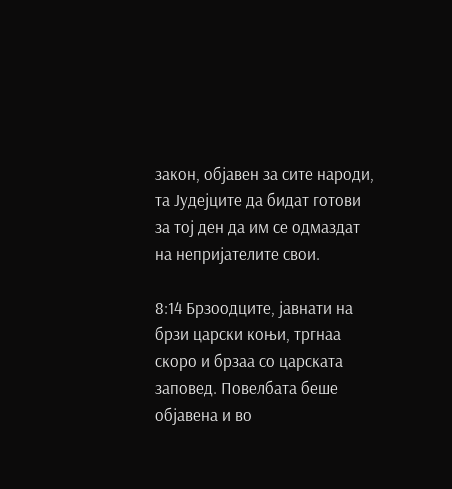закон, објавен за сите народи, та Јудејците да бидат готови за тој ден да им се одмаздат на непријателите свои.

8:14 Брзоодците, јавнати на брзи царски коњи, тргнаа скоро и брзаа со царската заповед. Повелбата беше објавена и во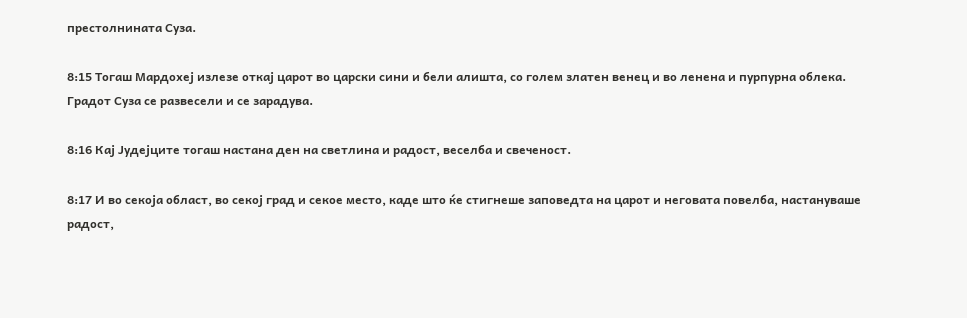престолнината Суза.

8:15 Тогаш Мардохеј излезе откај царот во царски сини и бели алишта, со голем златен венец и во ленена и пурпурна облека. Градот Суза се развесели и се зарадува.

8:16 Кај Јудејците тогаш настана ден на светлина и радост, веселба и свеченост.

8:17 И во секоја област, во секој град и секое место, каде што ќе стигнеше заповедта на царот и неговата повелба, настануваше радост,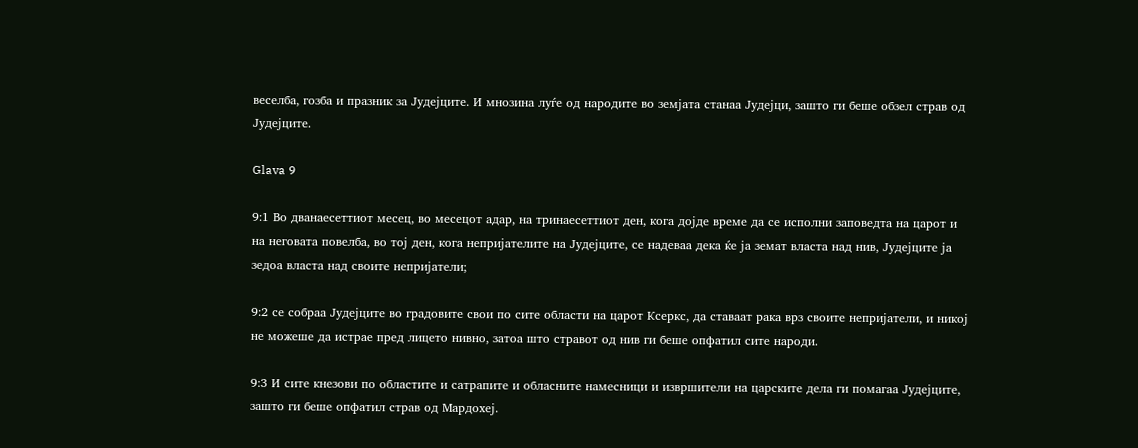веселба, гозба и празник за Јудејците. И мнозина луѓе од народите во земјата станаа Јудејци, зашто ги беше обзел страв од Јудејците.

Glava 9

9:1 Во дванаесеттиот месец, во месецот адар, на тринаесеттиот ден, кога дојде време да се исполни заповедта на царот и на неговата повелба, во тој ден, кога непријателите на Јудејците, се надеваа дека ќе ја земат власта над нив, Јудејците ја зедоа власта над своите непријатели;

9:2 се собраа Јудејците во градовите свои по сите области на царот Ксеркс, да ставаат рака врз своите непријатели, и никој не можеше да истрае пред лицето нивно, затоа што стравот од нив ги беше опфатил сите народи.

9:3 И сите кнезови по областите и сатрапите и обласните намесници и извршители на царските дела ги помагаа Јудејците, зашто ги беше опфатил страв од Мардохеј.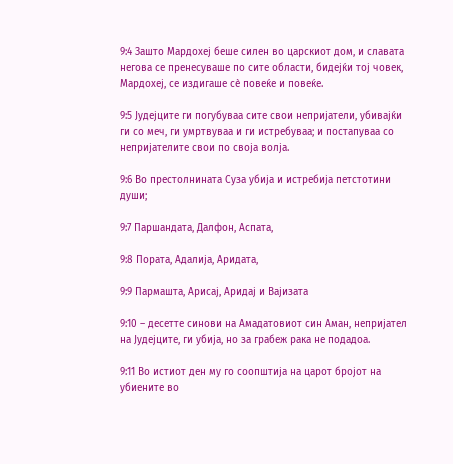9:4 Зашто Мардохеј беше силен во царскиот дом, и славата негова се пренесуваше по сите области, бидејќи тој човек, Мардохеј, се издигаше сѐ повеќе и повеќе.

9:5 Јудејците ги погубуваа сите свои непријатели, убивајќи ги со меч, ги умртвуваа и ги истребуваа; и постапуваа со непријателите свои по своја волја.

9:6 Во престолнината Суза убија и истребија петстотини души;

9:7 Паршандата, Далфон, Аспата,

9:8 Пората, Адалија, Аридата,

9:9 Пармашта, Арисај, Аридај и Вајизата

9:10 – десетте синови на Амадатовиот син Аман, непријател на Јудејците, ги убија, но за грабеж рака не подадоа.

9:11 Во истиот ден му го соопштија на царот бројот на убиените во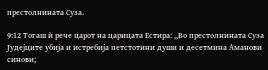престолнината Суза.

9:12 Тогаш ѝ рече царот на царицата Естира: „Во престолнината Суза Јудејците убија и истребија петстотини души и десетмина Аманови синови;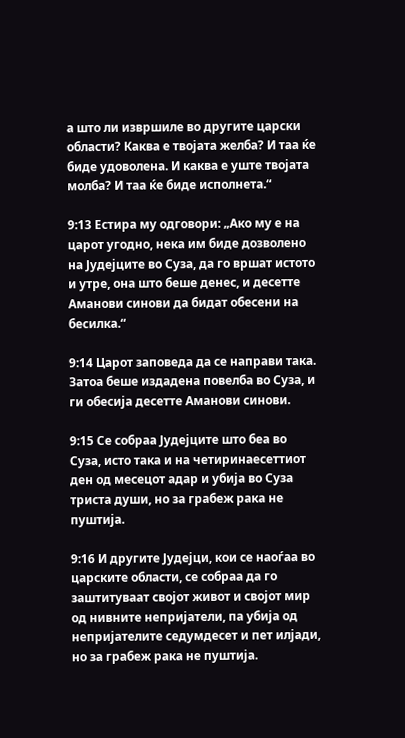а што ли извршиле во другите царски области? Каква е твојата желба? И таа ќе биде удоволена. И каква е уште твојата молба? И таа ќе биде исполнета.“

9:13 Естира му одговори: „Ако му е на царот угодно, нека им биде дозволено на Јудејците во Суза, да го вршат истото и утре, она што беше денес, и десетте Аманови синови да бидат обесени на бесилка.“

9:14 Царот заповеда да се направи така. Затоа беше издадена повелба во Суза, и ги обесија десетте Аманови синови.

9:15 Се собраа Јудејците што беа во Суза, исто така и на четиринаесеттиот ден од месецот адар и убија во Суза триста души, но за грабеж рака не пуштија.

9:16 И другите Јудејци, кои се наоѓаа во царските области, се собраа да го заштитуваат својот живот и својот мир од нивните непријатели, па убија од непријателите седумдесет и пет илјади, но за грабеж рака не пуштија.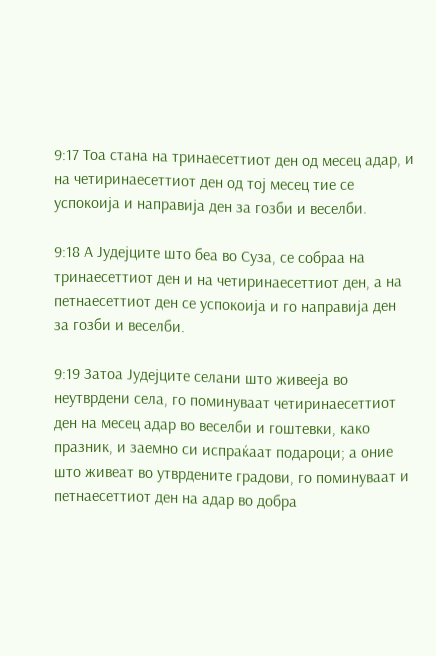9:17 Тоа стана на тринаесеттиот ден од месец адар, и на четиринаесеттиот ден од тој месец тие се успокоија и направија ден за гозби и веселби.

9:18 А Јудејците што беа во Суза, се собраа на тринаесеттиот ден и на четиринаесеттиот ден, а на петнаесеттиот ден се успокоија и го направија ден за гозби и веселби.

9:19 Затоа Јудејците селани што живееја во неутврдени села, го поминуваат четиринаесеттиот ден на месец адар во веселби и гоштевки, како празник, и заемно си испраќаат подароци; а оние што живеат во утврдените градови, го поминуваат и петнаесеттиот ден на адар во добра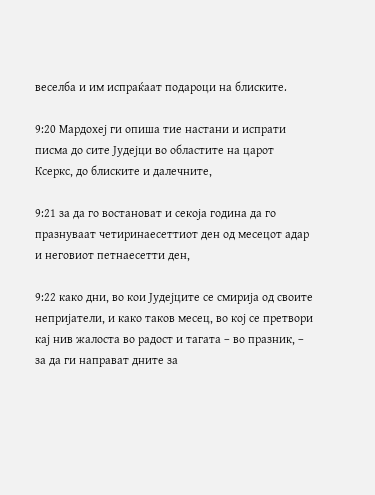веселба и им испраќаат подароци на блиските.

9:20 Мардохеј ги опиша тие настани и испрати писма до сите Јудејци во областите на царот Ксеркс, до блиските и далечните,

9:21 за да го востановат и секоја година да го празнуваат четиринаесеттиот ден од месецот адар и неговиот петнаесетти ден,

9:22 како дни, во кои Јудејците се смирија од своите непријатели, и како таков месец, во кој се претвори кај нив жалоста во радост и тагата – во празник, – за да ги направат дните за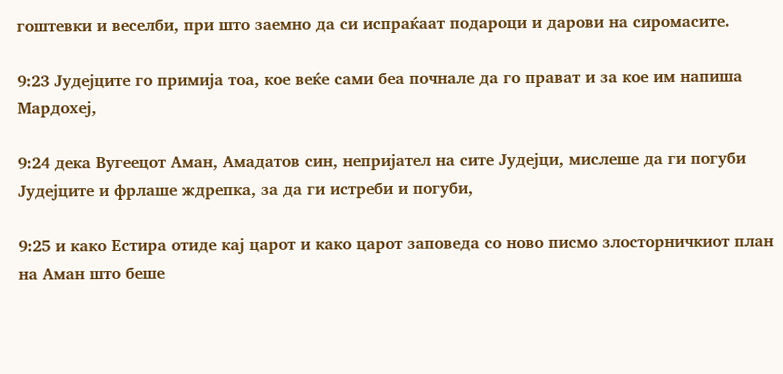гоштевки и веселби, при што заемно да си испраќаат подароци и дарови на сиромасите.

9:23 Јудејците го примија тоа, кое веќе сами беа почнале да го прават и за кое им напиша Мардохеј,

9:24 дека Вугеецот Аман, Амадатов син, непријател на сите Јудејци, мислеше да ги погуби Јудејците и фрлаше ждрепка, за да ги истреби и погуби,

9:25 и како Естира отиде кај царот и како царот заповеда со ново писмо злосторничкиот план на Аман што беше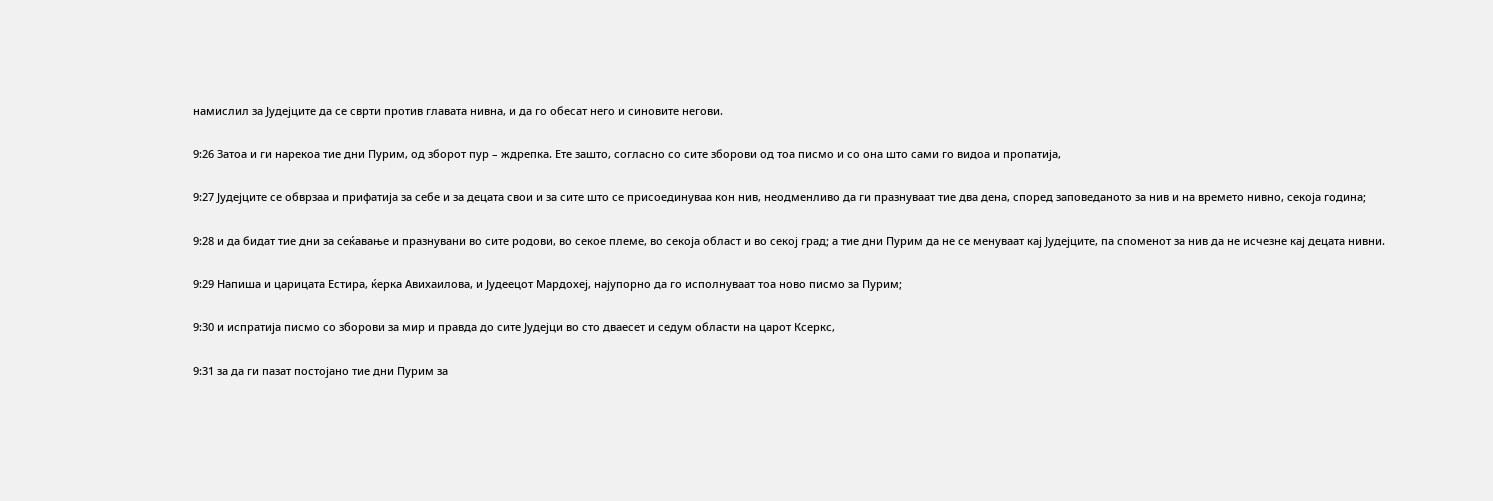намислил за Јудејците да се сврти против главата нивна, и да го обесат него и синовите негови.

9:26 Затоа и ги нарекоа тие дни Пурим, од зборот пур – ждрепка. Ете зашто, согласно со сите зборови од тоа писмо и со она што сами го видоа и пропатија,

9:27 Јудејците се обврзаа и прифатија за себе и за децата свои и за сите што се присоединуваа кон нив, неодменливо да ги празнуваат тие два дена, според заповеданото за нив и на времето нивно, секоја година;

9:28 и да бидат тие дни за сеќавање и празнувани во сите родови, во секое племе, во секоја област и во секој град; а тие дни Пурим да не се менуваат кај Јудејците, па споменот за нив да не исчезне кај децата нивни.

9:29 Напиша и царицата Естира, ќерка Авихаилова, и Јудеецот Мардохеј, најупорно да го исполнуваат тоа ново писмо за Пурим;

9:30 и испратија писмо со зборови за мир и правда до сите Јудејци во сто дваесет и седум области на царот Ксеркс,

9:31 за да ги пазат постојано тие дни Пурим за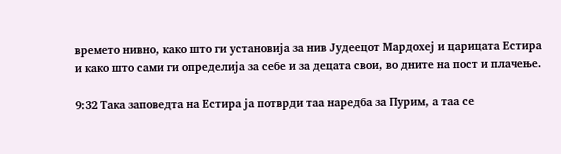времето нивно, како што ги установија за нив Јудеецот Мардохеј и царицата Естира и како што сами ги определија за себе и за децата свои, во дните на пост и плачење.

9:32 Така заповедта на Естира ја потврди таа наредба за Пурим, а таа се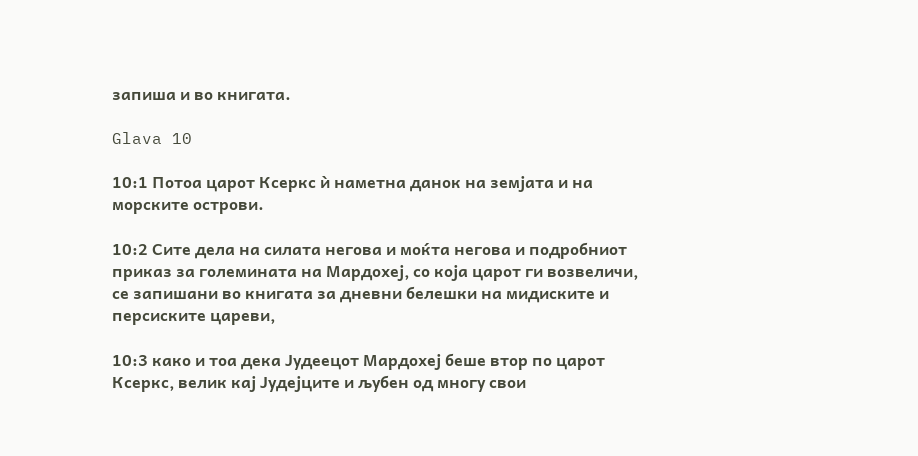запиша и во книгата.

Glava 10

10:1 Потоа царот Ксеркс ѝ наметна данок на земјата и на морските острови.

10:2 Сите дела на силата негова и моќта негова и подробниот приказ за големината на Мардохеј, со која царот ги возвеличи, се запишани во книгата за дневни белешки на мидиските и персиските цареви,

10:3 како и тоа дека Јудеецот Мардохеј беше втор по царот Ксеркс, велик кај Јудејците и љубен од многу свои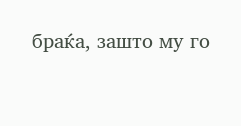браќа, зашто му го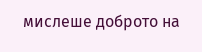мислеше доброто на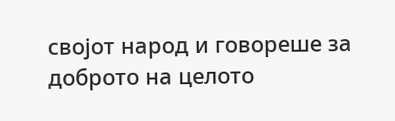својот народ и говореше за доброто на целото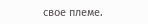свое племе.